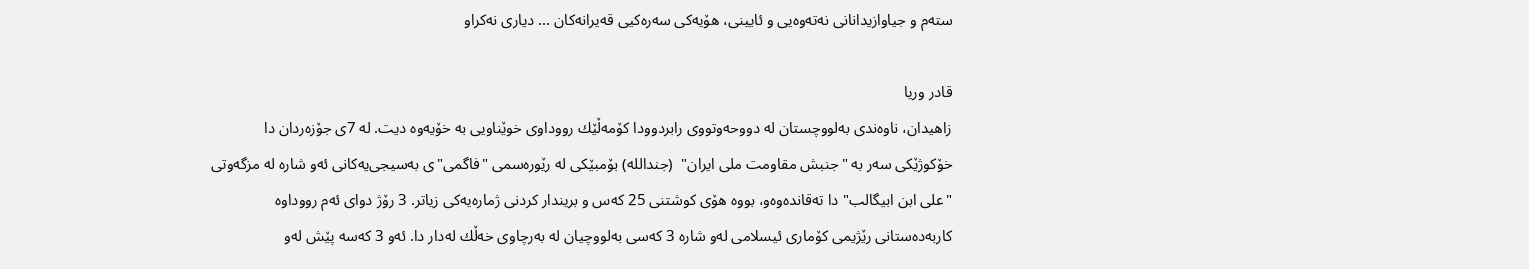سته‌م و جیاوازیدانانی‌ نه‌ته‌وه‌یی‌ و ئایینی‌، هۆیه‌كی‌ سه‌ره‌كیی‌ قه‌یرانه‌كان ... دیاری نه‌کراو

قادر وریا
زاهیدان، ناوه‌ندی‌ به‌لووچستان له‌ دووحه‌وتووی‌ رابردوودا كۆمه‌ڵێك رووداوی‌ خوێناویی‌ به‌ خۆیه‌وه‌ دیت. له‌ 7ی‌ جۆزه‌ردان دا خۆكوژێكی‌ سه‌ر به‌ "جنبش مقاومت ملی‌ ایران"  (جندالله‌) بۆمبێكی‌ له‌ رێوره‌سمی‌ "فاگمی‌"ی‌ به‌سیجی‌یه‌كانی‌ ئه‌و شاره‌ له‌ مزگه‌وتی‌ "علی‌ ابن ابیگالب"دا ته‌قانده‌وه‌و، بووه‌ هۆی‌ كوشتنی‌ 25 كه‌س و بریندار كردنی‌ ژماره‌یه‌كی‌ زیاتر. 3 رۆژ دوای‌ ئه‌م رووداوه‌ كاربه‌ده‌ستانی‌ رێژیمی‌ كۆماری‌ ئیسلامی‌ له‌و شاره‌ 3 كه‌سی‌ به‌لووچیان له‌ به‌رچاوی‌ خه‌ڵك له‌دار دا. ئه‌و 3 كه‌سه‌ پێش له‌و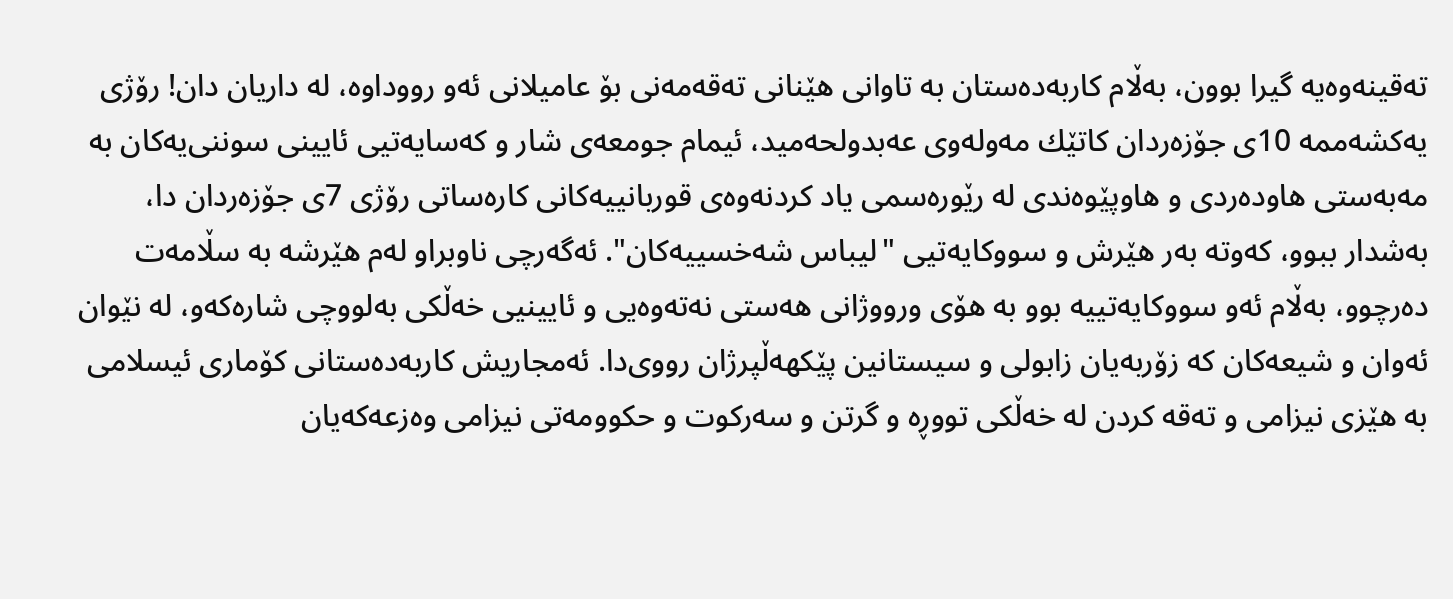ته‌قینه‌وه‌یه‌ گیرا بوون، به‌ڵام كاربه‌ده‌ستان به‌ تاوانی‌ هێنانی‌ ته‌قه‌مه‌نی‌ بۆ عامیلانی‌ ئه‌و رووداوه‌، له‌ داریان دان! رۆژی‌ یه‌كشه‌ممه‌ 10ی‌ جۆزه‌ردان كاتێك مه‌وله‌وی‌ عه‌بدولحه‌مید، ئیمام جومعه‌ی‌ شار و كه‌سایه‌تیی‌ ئایینی‌ سوننی‌یه‌كان به‌ مه‌به‌ستی‌ هاوده‌ردی‌ و هاوپێوه‌ندی‌ له‌ رێوره‌سمی‌ یاد كردنه‌وه‌ی‌ قوربانییه‌كانی‌ كاره‌ساتی‌ رۆژی‌ 7ی‌ جۆزه‌ردان دا، به‌شدار ببوو، كه‌وته‌ به‌ر هێرش و سووكایه‌تیی‌ "لیباس شه‌خسییه‌كان". ئه‌گه‌رچی‌ ناوبراو له‌م هێرشه‌ به‌ سڵامه‌ت ده‌رچوو، به‌ڵام ئه‌و سووكایه‌تییه‌ بوو به‌ هۆی‌ ورووژانی‌ هه‌ستی‌ نه‌ته‌وه‌یی‌ و ئایینیی‌ خه‌ڵكی‌ به‌لووچی‌ شاره‌كه‌و، له‌ نێوان ئه‌وان و شیعه‌كان كه‌ زۆربه‌یان زابولی‌ و سیستانین پێكهه‌ڵپرژان رووی‌دا. ئه‌مجاریش كاربه‌ده‌ستانی‌ كۆماری‌ ئیسلامی‌ به‌ هێزی‌ نیزامی‌ و ته‌قه‌ كردن له‌ خه‌ڵكی‌ تووڕه‌ و گرتن و سه‌ركوت و حكوومه‌تی‌ نیزامی‌ وه‌زعه‌كه‌یان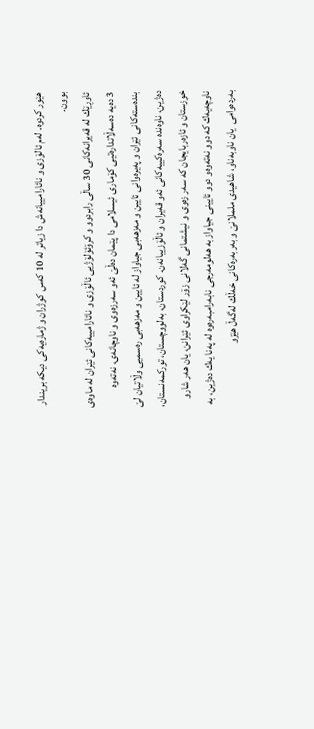هێور كردوه‌. له‌م ئالۆزی‌ و نائارامییانه‌ش دا زیاتر له‌ 10 كه‌س كوژران و ژماره‌یه‌كی‌ دیكه‌ بریندار بوون.
ئاوڕێك له‌ قه‌یرانه‌كانی‌ 30 ساڵی‌ رابردوو و كرۆئۆلۆژیی‌ ئاڵۆزی‌ و نائارامییه‌كانی‌ ئێران له‌ ماوه‌ی‌ 3 ده‌یه‌ ده‌سه‌ڵاتداره‌تیی‌ كۆماری‌ ئیسلامی‌ دا پێمان ده‌ڵێ‌ ئه‌و سه‌رزه‌وی‌ و ناوچانه‌ی‌، نه‌ته‌وه‌ بنده‌سته‌كانی‌ ئێران و په‌یره‌وانی‌ ئایین و مه‌زهه‌بی‌ جیاواز له‌ ئایین و مه‌زهه‌بی‌ ره‌سمیی‌ وڵاتیان لێ‌ ده‌ژین، ناوه‌نده‌ سه‌ره‌كییه‌كانی‌ ئه‌و قه‌یران و ئاڵۆزییانه‌ن. كوردستان، به‌لووچستان، توركمه‌نستان، خوزستان و ئازه‌ربایجان كه‌ سه‌ر زه‌وی‌ و نیشتمانی‌ گه‌لانی‌ زۆر لێكراوی‌ ئێرانن، یان هه‌ر شارو ناوچه‌یه‌ك كه‌ دوو نه‌ته‌وه‌و دوو ئایینی‌ جیاواز به‌ هه‌لومه‌رجی‌ نابه‌رامبه‌ره‌وه‌ له‌ په‌نا یه‌ك ده‌ژین، به‌ به‌رده‌وامی‌  یان ناوبه‌ناو، شاهیدی‌ ململانێ‌ و به‌ربه‌ره‌كانی‌ خه‌ڵك له‌گه‌ڵ هێزو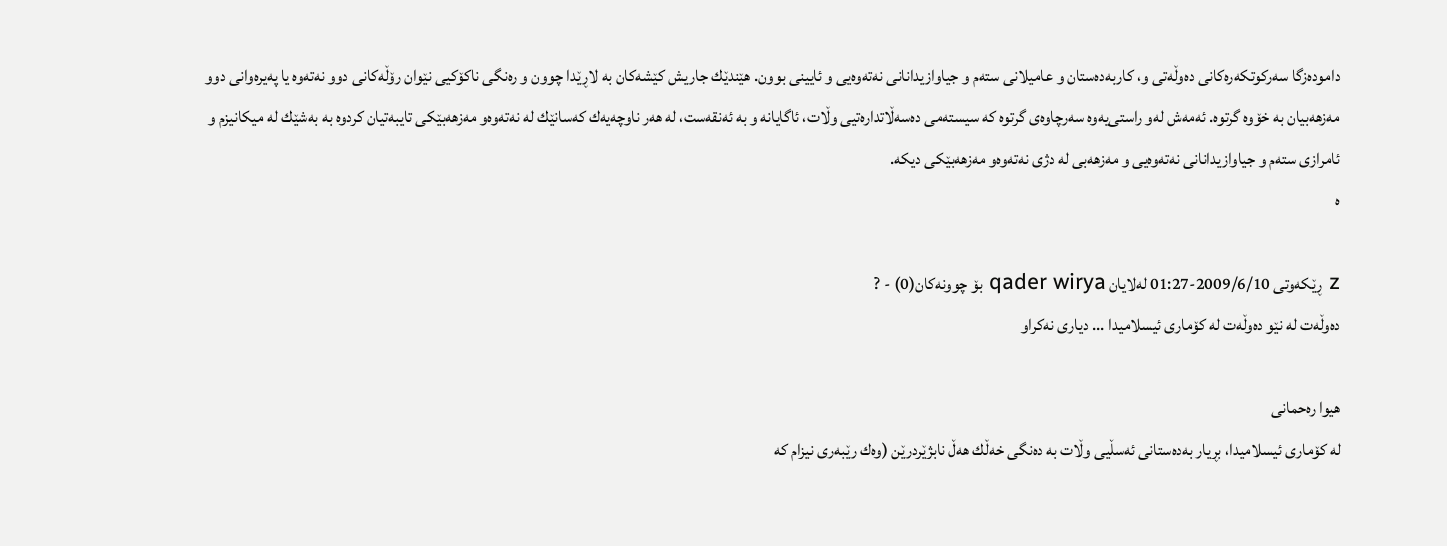داموده‌زگا سه‌ركوتكه‌ره‌كانی‌ ده‌وڵه‌تی‌ و، كاربه‌ده‌ستان و عامیلانی‌ سته‌م و جیاوازیدانانی‌ نه‌ته‌وه‌یی‌ و ئایینی‌ بوون. هێندێك جاریش كێشه‌كان به‌ لاڕێدا چوون و ره‌نگی‌ ناكۆكیی‌ نێوان رۆڵه‌كانی‌ دوو نه‌ته‌وه‌ یا په‌یره‌وانی‌ دوو مه‌زهه‌بیان به‌ خۆوه‌ گرتوه‌. ئه‌مه‌ش له‌و راستی‌یه‌وه‌ سه‌رچاوه‌ی‌ گرتوه‌ كه‌ سیسته‌می‌ ده‌سه‌ڵاتداره‌تیی‌ وڵات، ئاگایانه‌ و به‌ ئه‌نقه‌ست، له‌ هه‌ر ناوچه‌یه‌ك كه‌سانێك له‌ نه‌ته‌وه‌و مه‌زهه‌بێكی‌ تایبه‌تیان كردوه‌ به‌ به‌شێك له‌ میكانیزم و ئامرازی‌ سته‌م و جیاوازیدانانی‌ نه‌ته‌وه‌یی‌ و مه‌زهه‌بی‌ له‌ دژی‌ نه‌ته‌وه‌و مه‌زهه‌بێكی‌ دیكه‌.
ه

z ڕێکه‌وتی 2009/6/10-01:27 له‌لایان qader wirya بۆ چوونه‌کان(0) - ?
ده‌وڵه‌ت له‌ نێو ده‌وڵه‌ت له‌ كۆماری‌ ئیسلامیدا ... دیاری نه‌کراو

هیوا ره‌حمانی‌
له‌ كۆماری‌ ئیسلامیدا، بڕیار به‌ده‌ستانی‌ ئه‌سڵیی‌ وڵات به‌ ده‌نگی‌ خه‌ڵك هه‌ڵ نابژێردرێن (وه‌ك رێبه‌ری‌ نیزام كه‌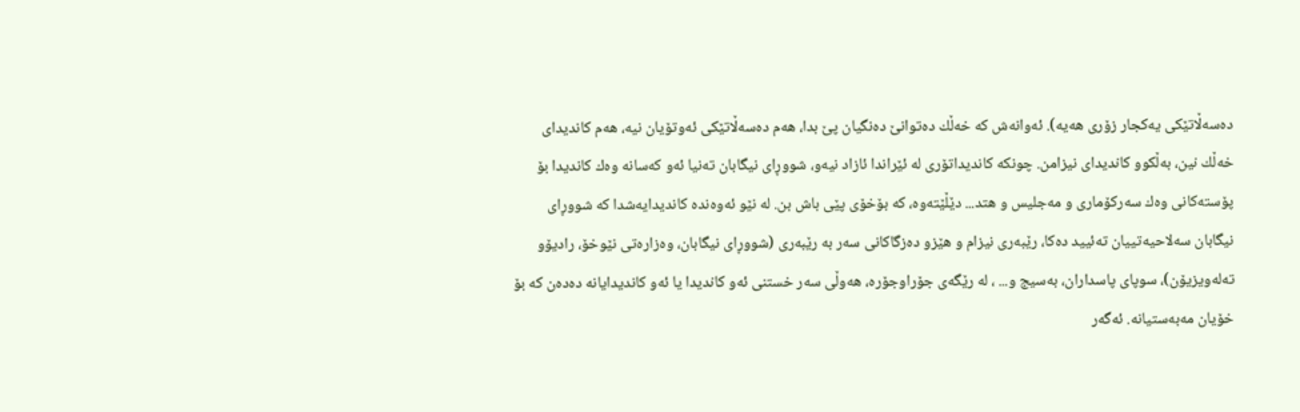ده‌سه‌ڵاتێكی‌ یه‌كجار زۆری‌ هه‌یه‌). ئه‌وانه‌ش كه‌ خه‌ڵك ده‌توانێ‌ ده‌نگیان پێ‌ بدا، هه‌م ده‌سه‌ڵاتێكی‌ ئه‌وتۆیان نیه‌، هه‌م كاندیدای‌ خه‌ڵك نین، به‌ڵكوو كاندیدای‌ نیزامن. چونكه‌ كاندیداتۆری‌ له‌ ئێراندا ئازاد نیه‌و، شووڕای‌ نیگابان ته‌نیا ئه‌و كه‌سانه‌ وه‌ك كاندیدا بۆ  پۆسته‌كانی‌ وه‌ك سه‌ركۆماری‌ و مه‌جلیس و هتد... دێڵێته‌وه‌، كه‌ بۆخۆی‌ پێی‌ باش بن. له‌ نێو ئه‌وه‌نده‌ كاندیدایه‌شدا كه‌ شووڕای‌ نیگابان سه‌لاحیه‌تییان ته‌ئیید ده‌كا، رێبه‌ری‌ نیزام و هێزو ده‌زگاكانی‌ سه‌ر به‌ رێبه‌ری‌ (شووڕای‌ نیگابان، وه‌زاره‌تی‌ نێوخۆ، رادیۆو ته‌له‌ویزیۆن)، سوپای‌ پاسداران، به‌سیج و... ، له‌ رێگه‌ی‌ جۆراوجۆره‌، هه‌وڵی‌ سه‌ر خستنی‌ ئه‌و كاندیدا یا ئه‌و كاندیدایانه‌ ده‌ده‌ن كه‌ بۆ خۆیان مه‌به‌ستیانه‌. ئه‌گه‌ر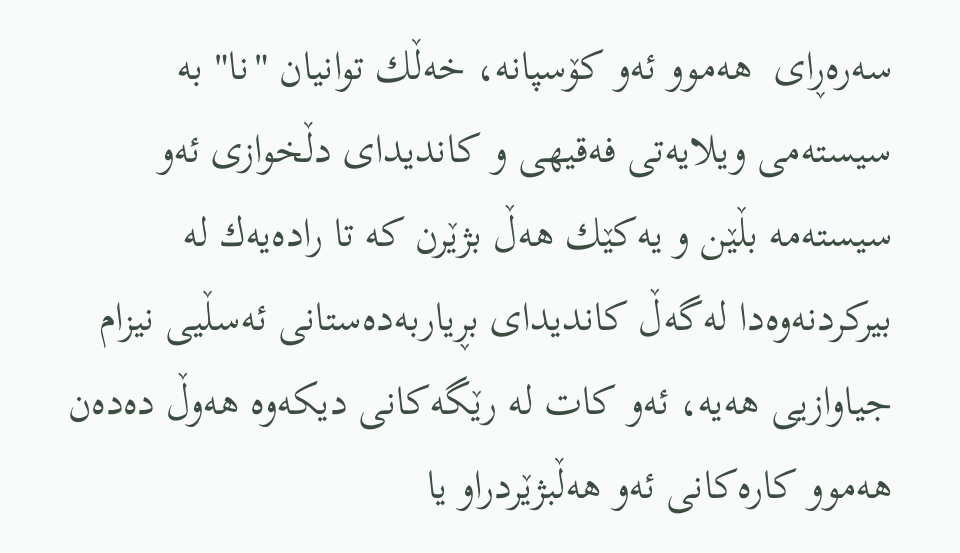سه‌ره‌ڕای‌  هه‌موو ئه‌و كۆسپانه‌، خه‌ڵك توانیان "نا" به‌ سیسته‌می‌ ویلایه‌تی‌ فه‌قیهی‌ و كاندیدای‌ دڵخوازی‌ ئه‌و سیسته‌مه‌ بڵێن و یه‌كێك هه‌ڵ بژێرن كه‌ تا راده‌یه‌ك له‌ بیركردنه‌وه‌دا له‌گه‌ڵ كاندیدای‌ بڕیاربه‌ده‌ستانی‌ ئه‌سڵیی‌ نیزام جیاوازیی‌ هه‌یه‌، ئه‌و كات له‌ رێگه‌كانی‌ دیكه‌وه‌ هه‌وڵ ده‌ده‌ن هه‌موو كاره‌كانی‌ ئه‌و هه‌ڵبژێردراو یا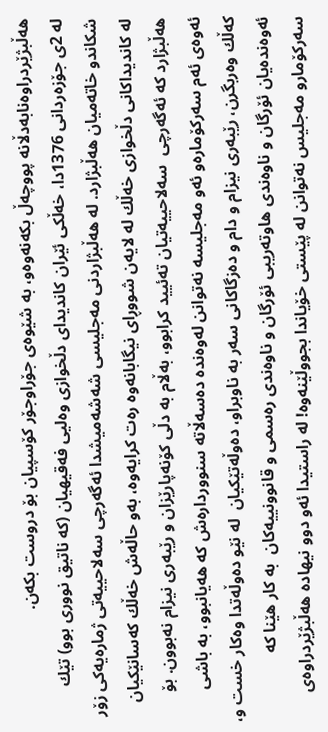هه‌ڵبژێردراوه‌نابه‌دڵانه‌ پووچه‌ڵ بكه‌نه‌وه‌و، به‌ شێوه‌ی‌ جۆراوجۆر كۆسپیان بۆ دروست بكه‌ن.
له‌ 2ی‌ جۆزه‌ردانی‌ 1376دا، خه‌ڵكی‌ ئێران كاندیدای‌ دڵخوازی‌ وه‌لیی‌ فه‌قیهیان (كه‌ ناتیق نووری‌ بوو) تێك شكاندو خاته‌میان هه‌ڵبژارد. له‌ هه‌ڵبژاردنی‌ مه‌جلیسی‌ شه‌شه‌میشدا ئه‌گه‌رچی‌ سه‌لاحییه‌تی‌ ژماره‌یه‌كی‌ زۆر له‌ كاندیداكانی‌ دڵخوازی‌ خه‌ڵك له‌ لایه‌ن شووڕای‌ نیگابانه‌وه‌ ره‌ت كرایه‌وه‌، به‌و حاڵه‌ش خه‌ڵك كه‌سانێكیان هه‌ڵبژارد كه‌ ئه‌گه‌رچی‌  سه‌لاحییه‌تیان ته‌ئیید كرابوو، به‌ڵام به‌ دڵی‌ كۆنه‌پارێزان و رێبه‌ری‌ نیزام نه‌بوون. بۆ ئه‌وه‌ی‌ ئه‌م سه‌ركۆماره‌و ئه‌و مه‌جلیسه‌ نه‌توانن له‌وه‌نده‌ ده‌سه‌ڵاته‌ سنوورداره‌ش كه‌ هه‌یانبوو، به‌ باشی‌ كه‌ڵك وه‌ربگرن، رێبه‌ری‌ نیزام و دام و ده‌زگاكانی‌ سه‌ر به‌ ناوبراو، ده‌وڵه‌تێكیان  له‌ نێو ده‌وڵه‌تدا وه‌كار خست و، ئه‌وه‌نده‌یان ئۆرگان و ناوه‌ندی‌ هاوته‌ریبی‌ ئۆرگان و ناوه‌ندی‌ ره‌سمی‌ و قانوونییه‌كان  به‌ كار هێنا كه‌ سه‌ركۆمارو مه‌جلیس نه‌توانن له‌ پێستی‌ خۆیاندا بجووڵێنه‌وه‌! له‌ راستیدا ئه‌و دوو نیهاده‌ هه‌ڵبژێردراوه‌ی‌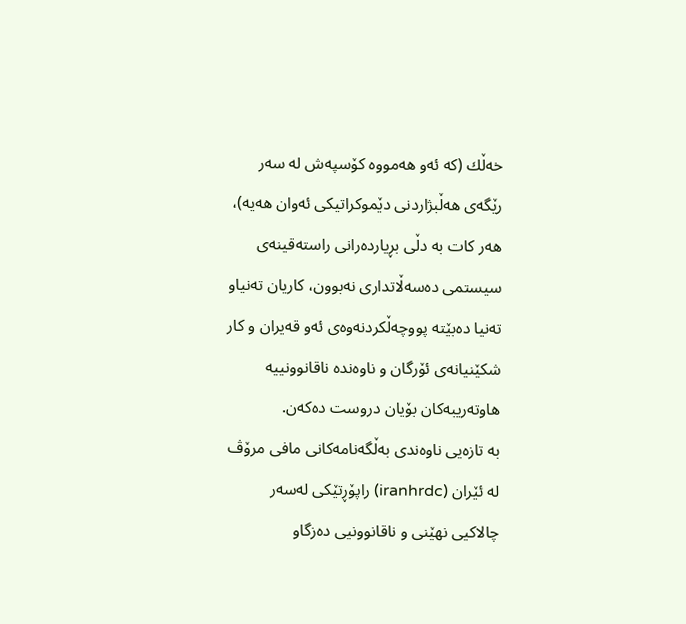خه‌ڵك (كه‌ ئه‌و هه‌مووه‌ كۆسپه‌ش له‌ سه‌ر رێگه‌ی‌ هه‌ڵبژاردنی‌ دێموكراتیكی‌ ئه‌وان هه‌یه‌)، هه‌ر كات به‌ دڵی‌ بڕیارده‌رانی‌ راسته‌قینه‌ی‌ سیستمی‌ ده‌سه‌ڵاتداری‌ نه‌بوون، كاریان ته‌نیاو ته‌نیا ده‌بێته‌ پووچه‌ڵكردنه‌وه‌ی‌ ئه‌و قه‌یران و كار شكێنیانه‌ی‌ ئۆرگان و ناوه‌نده‌ ناقانوونییه‌ هاوته‌ریبه‌كان بۆیان دروست ده‌كه‌ن.
به‌ تازه‌یی‌ ناوه‌ندی‌ به‌ڵگه‌نامه‌كانی‌ مافی‌ مرۆڤ له‌ ئێران (iranhrdc) راپۆڕتێكی‌ له‌سه‌ر چالاكیی‌ نهێنی‌ و ناقانوونیی‌ ده‌زگاو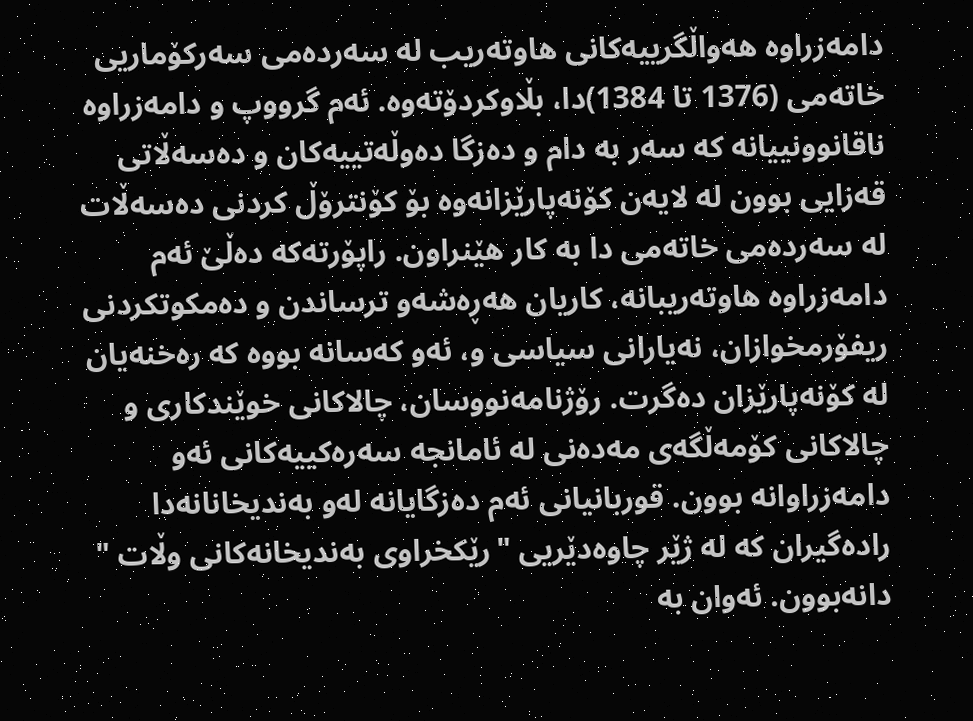دامه‌زراوه‌ هه‌واڵگرییه‌كانی‌ هاوته‌ریب له‌ سه‌رده‌می‌ سه‌ركۆماریی‌ خاته‌می‌ (1376 تا 1384)دا، بڵاوكردۆته‌وه‌. ئه‌م گرووپ و دامه‌زراوه‌ ناقانوونییانه‌ كه‌ سه‌ر به‌ دام و ده‌زگا ده‌وڵه‌تییه‌كان و ده‌سه‌ڵاتی‌ قه‌زایی‌ بوون له‌ لایه‌ن كۆنه‌پارێزانه‌وه‌ بۆ كۆنترۆڵ كردنی‌ ده‌سه‌ڵات له‌ سه‌رده‌می‌ خاته‌می‌ دا به‌ كار هێنراون. راپۆرته‌كه‌ ده‌ڵێ‌ ئه‌م دامه‌زراوه‌ هاوته‌ریبانه‌، كاریان هه‌ڕه‌شه‌و ترساندن و ده‌مكوتكردنی‌ ریفۆرمخوازان، نه‌یارانی‌ سیاسی‌ و، ئه‌و كه‌سانه‌ بووه‌ كه‌ ره‌خنه‌یان له‌ كۆنه‌پارێزان ده‌گرت. رۆژنامه‌نووسان، چالاكانی‌ خوێندكاری‌ و چالاكانی‌ كۆمه‌ڵگه‌ی‌ مه‌ده‌نی‌ له‌ ئامانجه‌ سه‌ره‌كییه‌كانی‌ ئه‌و دامه‌زراوانه‌ بوون. قوربانیانی‌ ئه‌م ده‌زگایانه‌ له‌و به‌ندیخانانه‌دا راده‌گیران كه‌ له‌ ژێر چاوه‌دێریی‌ "رێكخراوی‌ به‌ندیخانه‌كانی‌ وڵات " دانه‌بوون. ئه‌وان به‌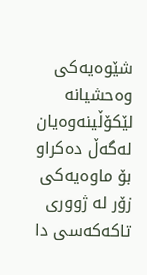شێوه‌یه‌كی‌ وه‌حشیانه‌ لێكۆڵینه‌وه‌یان له‌گه‌ڵ ده‌كراو بۆ ماوه‌یه‌كی‌ زۆر له‌ ژووری‌ تاكه‌كه‌سی‌ دا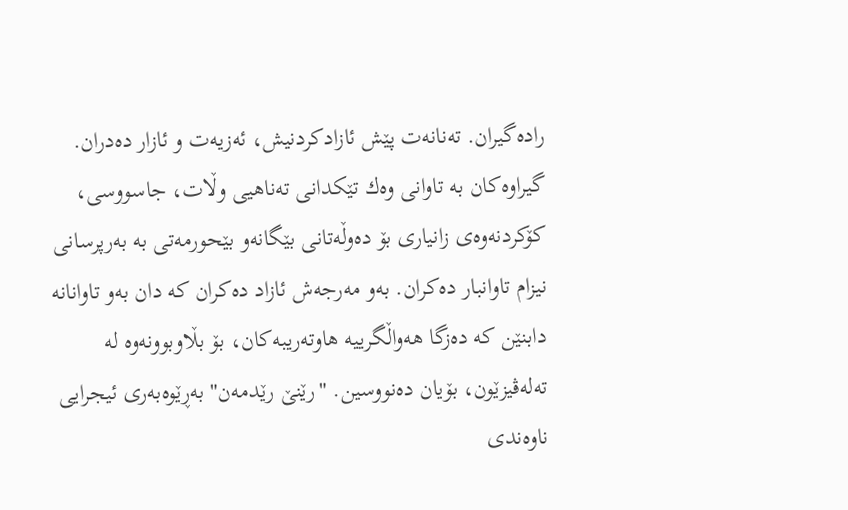راده‌گیران. ته‌نانه‌ت پێش ئازادكردنیش، ئه‌زیه‌ت و ئازار ده‌دران.
گیراوه‌كان به‌ تاوانی‌ وه‌ك تێكدانی‌ ته‌ناهیی‌ وڵات، جاسووسی‌، كۆكردنه‌وه‌ی‌ زانیاری‌ بۆ ده‌وڵه‌تانی‌ بێگانه‌و بێحورمه‌تی‌ به‌ به‌رپرسانی‌ نیزام تاوانبار ده‌كران. به‌و مه‌رجه‌ش ئازاد ده‌كران كه‌ دان به‌و تاوانانه‌ دابنێن كه‌ ده‌زگا هه‌واڵگرییه‌ هاوته‌ریبه‌كان، بۆ بڵاوبوونه‌وه‌ له‌ ته‌له‌ڤیزێون، بۆیان ده‌نووسین. "رێنێ‌ رێدمه‌ن" به‌ڕێوه‌به‌ری‌ ئیجرایی‌ ناوه‌ندی‌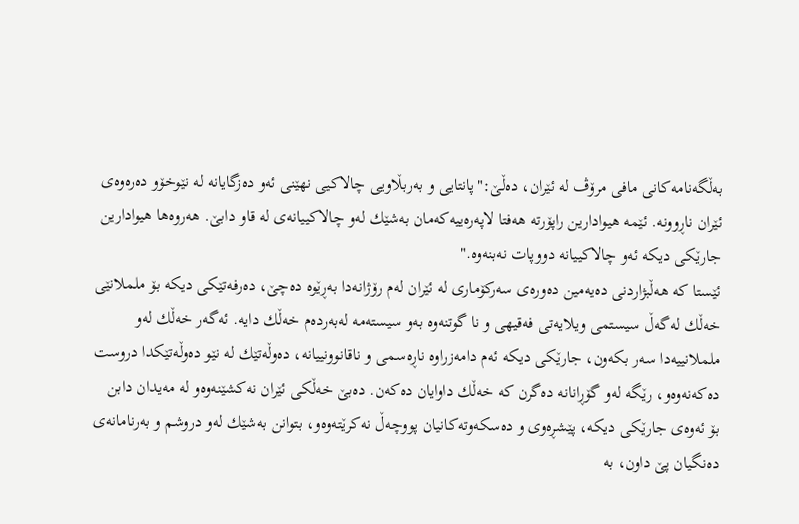به‌ڵگه‌نامه‌كانی‌ مافی‌ مرۆڤ له‌ ئێران، ده‌ڵێ‌:"پانتایی‌ و به‌ربڵاویی‌ چالاكیی‌ نهێنی‌ ئه‌و ده‌زگایانه‌ له‌ نێوخۆو ده‌ره‌وه‌ی‌ ئێران ناڕوونه‌. ئێمه‌ هیوادارین راپۆرته‌ هه‌فتا لاپه‌ره‌ییه‌كه‌مان به‌شێك له‌و چالاكییانه‌ی‌ له‌ قاو دابێ‌. هه‌روه‌ها هیوادارین جارێكی‌ دیكه‌ ئه‌و چالاكییانه‌ دووپات نه‌بنه‌وه‌."
ئێستا كه‌ هه‌ڵبژاردنی‌ ده‌یه‌مین ده‌وره‌ی‌ سه‌ركۆماری‌ له‌ ئێران له‌م رۆژانه‌دا به‌ڕێوه‌ ده‌چێ‌، ده‌رفه‌تێكی‌ دیكه‌ بۆ ململانێی‌ خه‌ڵك له‌گه‌ڵ سیستمی‌ ویلایه‌تی‌ فه‌قیهی‌ و نا گوتنه‌وه‌ به‌و سیسته‌مه‌ له‌به‌رده‌م خه‌ڵك دایه‌. ئه‌گه‌ر خه‌ڵك له‌و ململانییه‌دا سه‌ر بكه‌ون، جارێكی‌ دیكه‌ ئه‌م دامه‌زراوه‌ ناڕه‌سمی‌ و ناقانوونییانه‌، ده‌وڵه‌تێك له‌ نێو ده‌وڵه‌تێكدا دروست ده‌كه‌نه‌وه‌و، رێگه‌ له‌و گۆڕانانه‌ ده‌گرن كه‌ خه‌ڵك داوایان ده‌كه‌ن. ده‌بێ‌ خه‌ڵكی‌ ئێران نه‌كشێنه‌وه‌و له‌ مه‌یدان دابن بۆ ئه‌وه‌ی‌ جارێكی‌ دیكه‌، پێشڕه‌وی‌ و ده‌سكه‌وته‌كانیان پووچه‌ڵ نه‌كرێته‌وه‌و، بتوانن به‌شێك له‌و دروشم و به‌رنامانه‌ی‌ ده‌نگیان پێ داون، به‌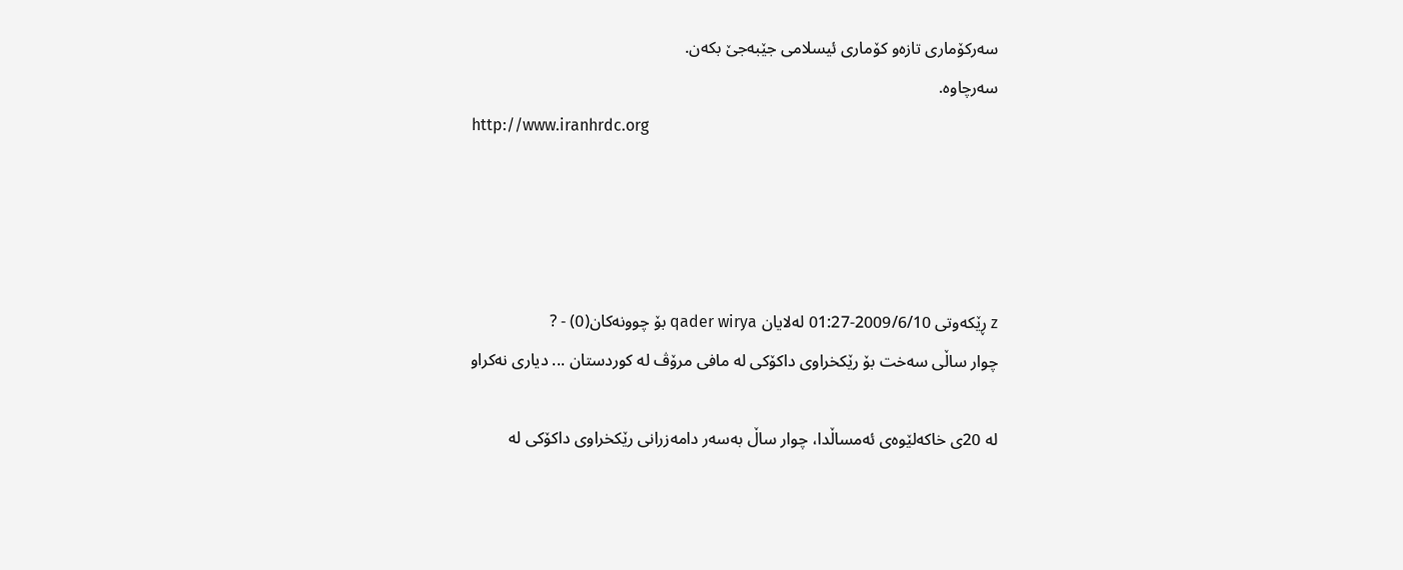سه‌ركۆماری‌ تازه‌و كۆماری‌ ئیسلامی‌ جێبه‌جێ‌ بكه‌ن.
سه‌رچاوه‌.
http://www.iranhrdc.org




z ڕێکه‌وتی 2009/6/10-01:27 له‌لایان qader wirya بۆ چوونه‌کان(0) - ?
چوار ساڵی‌ سه‌خت بۆ رێكخراوی‌ داكۆكی‌ له‌ مافی‌ مرۆڤ له‌ كوردستان ... دیاری نه‌کراو

له‌ 20ی‌ خاكه‌لێوه‌ی‌ ئه‌مساڵدا، چوار ساڵ به‌سه‌ر دامه‌زرانی‌ رێكخراوی‌ داكۆكی‌ له‌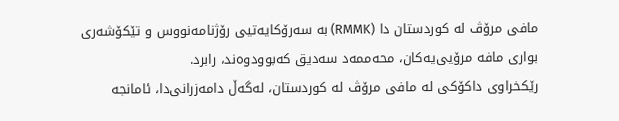مافی‌ مرۆڤ له‌ كوردستان دا (RMMK) به‌ سه‌رۆكایه‌تیی‌ رۆژنامه‌نووس و تێكۆشه‌ری‌ بواری‌ مافه‌ مرۆیی‌یه‌كان، محه‌ممه‌د سه‌دیق كه‌بوودوه‌ند، رابرد.
رێكخراوی‌ داكۆكی‌ له‌ مافی‌ مرۆڤ له‌ كوردستان، له‌گه‌ڵ دامه‌زرانی‌دا، ئامانجه‌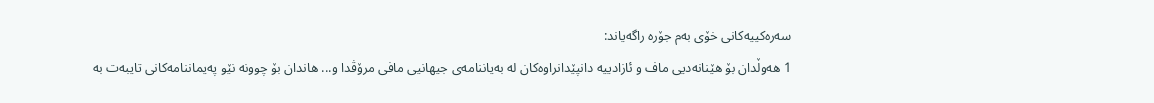سه‌ره‌كییه‌كانی‌ خۆی‌ به‌م جۆره‌ راگه‌یاند:
1 هه‌وڵدان بۆ هێنانه‌دیی‌ ماف و ئازادییه‌ دانپێدانراوه‌كان له‌ به‌یاننامه‌ی‌ جیهانیی‌ مافی‌ مرۆڤدا و... هاندان بۆ چوونه‌ نێو په‌یماننامه‌كانی‌ تایبه‌ت به‌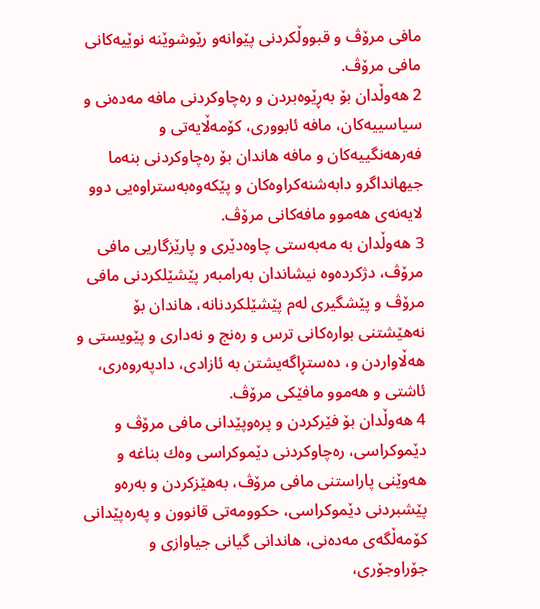مافی‌ مرۆڤ و قبووڵكردنی‌ پێوانه‌و رێوشوێنه‌ نوێیه‌كانی‌ مافی‌ مرۆڤ.
2 هه‌وڵدان بۆ به‌ڕێوه‌بردن و ره‌چاوكردنی‌ مافه‌ مه‌ده‌نی‌ و سیاسییه‌كان، مافه‌ ئابووری‌، كۆمه‌ڵایه‌تی‌ و فه‌رهه‌نگییه‌كان و مافه‌ هاندان بۆ ره‌چاوكردنی‌ بنه‌ما جیهانداگرو دابه‌شنه‌كراوه‌كان و پێكه‌وه‌به‌ستراوه‌یی‌ دوو لایه‌نه‌ی‌ هه‌موو مافه‌كانی‌ مرۆڤ.
3 هه‌وڵدان به‌ مه‌به‌ستی‌ چاوه‌دێری‌ و پارێزگاریی‌ مافی‌ مرۆڤ، دژكرده‌وه‌ نیشاندان به‌رامبه‌ر پێشێلكردنی‌ مافی‌ مرۆڤ و پێشگیری‌ له‌م پێشێلكردنانه‌، هاندان بۆ نه‌هێشتنی‌ بواره‌كانی‌ ترس و ره‌نج و نه‌داری‌ و پێویستی‌ و هه‌ڵاواردن و، ده‌ستڕاگه‌یشتن به‌ ئازادی‌، دادپه‌روه‌ری‌، ئاشتی‌ و هه‌موو مافێكی‌ مرۆڤ.
4 هه‌وڵدان بۆ فێركردن و پره‌وپێدانی‌ مافی‌ مرۆڤ و دێموكراسی‌، ره‌چاوكردنی‌ دێموكراسی‌ وه‌ك بناغه‌ و هه‌وێنی‌ پاراستنی‌ مافی‌ مرۆڤ، به‌هێزكردن و به‌ره‌و پێشبردنی‌ دێموكراسی‌، حكوومه‌تی‌ قانوون و په‌ره‌پێدانی‌ كۆمه‌ڵگه‌ی‌ مه‌ده‌نی‌، هاندانی‌ گیانی‌ جیاوازی‌ و جۆراوجۆری‌،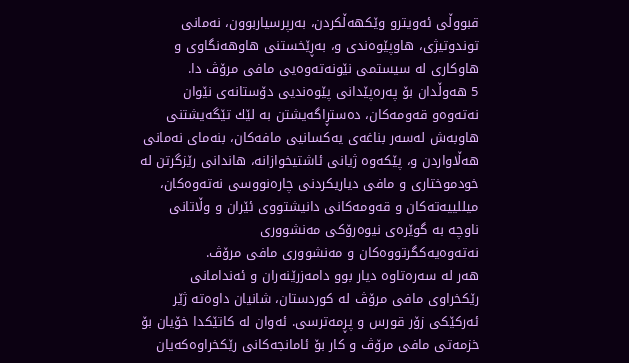قبووڵی‌ ئه‌ویترو وێكهه‌ڵكردن، به‌رپرسیاربوون، نه‌مانی‌ توندوتیژی‌، هاوپێوه‌ندی‌ و، به‌ڕێخستنی‌ هاوهه‌نگاوی‌ و هاوكاری‌ له‌ سیستمی‌ نێونه‌ته‌وه‌یی‌ مافی‌ مرۆڤ دا.
5 هه‌وڵدان بۆ په‌ره‌پێدانی‌ پێوه‌ندیی‌ دۆستانه‌ی‌ نێوان نه‌ته‌وه‌و قه‌ومه‌كان، ده‌ستڕاگه‌یشتن به‌ لێك تێگه‌یشتنی‌ هاوبه‌ش له‌سه‌ر بناغه‌ی‌ یه‌كسانیی‌ مافه‌كان، بنه‌مای‌ نه‌مانی‌ هه‌ڵاواردن و، پێكه‌وه‌ ژیانی‌ ئاشتیخوازانه‌، هاندانی‌ رێزگرتن له‌ خودموختاری‌ و مافی‌ دیاریكردنی‌ چاره‌نووسی‌ نه‌ته‌وه‌كان، میللییه‌ته‌كان و قه‌ومه‌كانی‌ دانیشتووی‌ ئێران و وڵاتانی‌ ناوچه‌ به‌ گوێره‌ی‌ نیوه‌رۆكی‌ مه‌نشووری‌ نه‌ته‌وه‌یه‌كگرتووه‌كان و مه‌نشووری‌ مافی‌ مرۆڤ.
هه‌ر له‌ سه‌ره‌تاوه‌ دیار بوو دامه‌زرێنه‌ران و ئه‌ندامانی‌ رێكخراوی‌ مافی‌ مرۆڤ له‌ كوردستان، شانیان داوه‌ته‌ ژێر ئه‌ركێكی‌ زۆر قورس و پڕمه‌ترسی‌. ئه‌وان له‌ كاتێكدا خۆیان بۆ خزمه‌تی‌ مافی‌ مرۆڤ و كار بۆ ئامانجه‌كانی‌ رێكخراوه‌كه‌یان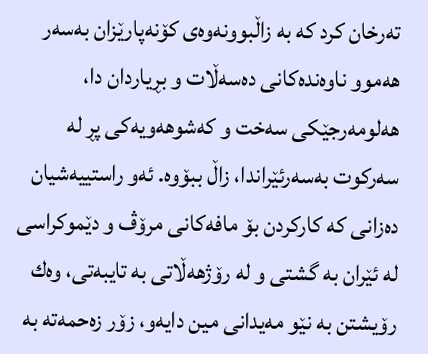ته‌رخان كرد كه‌ به‌ زاڵبوونه‌وه‌ی‌ كۆنه‌پارێزان به‌سه‌ر هه‌موو ناوه‌نده‌كانی‌ ده‌سه‌ڵات و بڕیاردان دا، هه‌لومه‌رجێكی‌ سه‌خت و كه‌شوهه‌ویه‌كی‌ پڕ له‌ سه‌ركوت به‌سه‌رئێراندا، زاڵ ببۆوه‌. ئه‌و راستییه‌شیان ده‌زانی‌ كه‌ كاركردن بۆ مافه‌كانی‌ مرۆڤ و دێموكراسی‌ له‌ ئێران به‌ گشتی‌ و له‌ رۆژهه‌ڵاتی‌ به‌ تایبه‌تی‌، وه‌ك رۆیشتن به‌ نێو مه‌یدانی‌ مین دایه‌و، زۆر زه‌حمه‌ته‌ به‌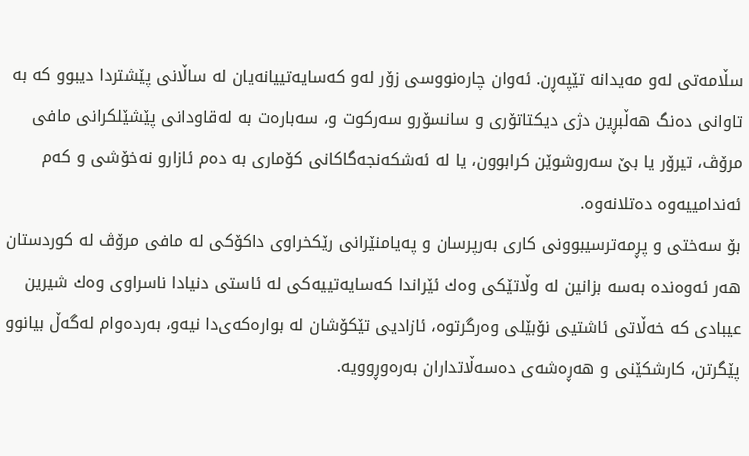سڵامه‌تی‌ له‌و مه‌یدانه‌ تێپه‌ڕن. ئه‌وان چاره‌نووسی‌ زۆر له‌و كه‌سایه‌تییانه‌یان له‌ ساڵانی‌ پێشتردا دیبوو كه‌ به‌ تاوانی‌ ده‌نگ هه‌ڵبڕین دژی‌ دیكتاتۆری‌ و سانسۆرو سه‌ركوت و، سه‌باره‌ت به‌ له‌قاودانی‌ پێشێلكرانی‌ مافی‌ مرۆڤ، تیرۆر یا بێ‌ سه‌روشوێن كرابوون، یا له‌ ئه‌شكه‌نجه‌گاكانی‌ كۆماری‌ به‌ ده‌م ئازارو نه‌خۆشی‌ و كه‌م ئه‌ندامییه‌وه‌ ده‌تلانه‌وه‌.
بۆ سه‌ختی‌ و پڕمه‌ترسیبوونی‌ كاری‌ به‌رپرسان و په‌یامنێرانی‌ رێكخراوی‌ داكۆكی‌ له‌ مافی‌ مرۆڤ له‌ كوردستان هه‌ر ئه‌وه‌نده‌ به‌سه‌ بزانین له‌ وڵاتێكی‌ وه‌ك ئێراندا كه‌سایه‌تییه‌كی‌ له‌ ئاستی‌ دنیادا ناسراوی‌ وه‌ك شیرین عیبادی‌ كه‌ خه‌ڵاتی‌ ئاشتیی‌ نۆبێلی‌ وه‌رگرتوه‌، ئازادیی‌ تێكۆشان له‌ بواره‌كه‌ی‌دا نیه‌و، به‌رده‌وام له‌گه‌ڵ بیانوو پێگرتن، كارشكێنی‌ و هه‌ڕه‌شه‌ی‌ ده‌سه‌ڵاتداران به‌ره‌وڕوویه‌.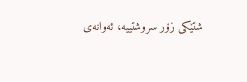شتێكی‌ زۆر سروشتییه‌، ئه‌وانه‌ی‌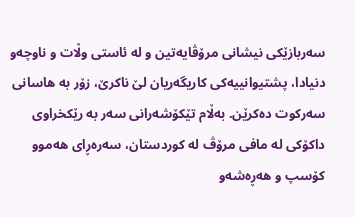سه‌ربازێكی‌ نیشانی‌ مرۆڤایه‌تین و له‌ ئاستی‌ وڵات و ناوچه‌و دنیادا، پشتیوانییه‌كی‌ كاریگه‌ریان لێ‌ ناكرێ‌، زۆر به‌ هاسانی‌ سه‌ركوت ده‌كرێن. به‌ڵام تێكۆشه‌رانی‌ سه‌ر به‌ رێكخراوی‌ داكۆكی‌ له‌ مافی‌ مرۆڤ له‌ كوردستان، سه‌ره‌ڕای‌ هه‌موو كۆسپ و هه‌ڕه‌شه‌و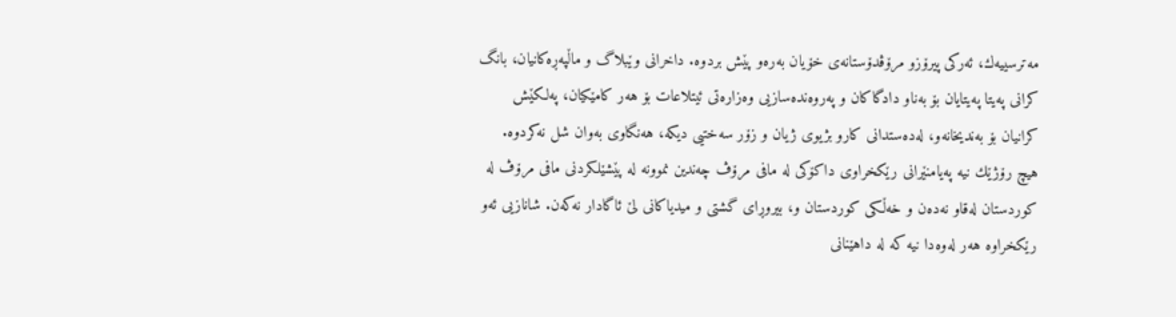مه‌ترسییه‌ك، ئه‌ركی‌ پیرۆزو مرۆڤدۆستانه‌ی‌ خۆیان به‌ره‌و پێش بردوه‌. داخرانی‌ وێبلاگ و ماڵپه‌ڕه‌كانیان، بانگ كرانی‌ په‌یتا په‌یتایان بۆ به‌ناو دادگاكان و په‌روه‌نده‌سازیی‌ وه‌زاره‌تی‌ ئیتلاعات بۆ هه‌ر كامێكیان، په‌لكێش كرانیان بۆ به‌ندیخانه‌و، له‌ده‌ستدانی‌ كارو بژیوی‌ ژیان و زۆر سه‌ختیی‌ دیكه‌، هه‌نگاوی‌ به‌وان شل نه‌كردوه‌.
هیچ رۆژێك نیه‌ په‌یامنێرانی‌ رێكخراوی‌ داكۆكی‌ له‌ مافی‌ مرۆڤ چه‌ندین نموونه‌ له‌ پێشێلكردنی‌ مافی‌ مرۆڤ له‌ كوردستان له‌قاو نه‌ده‌ن و خه‌ڵكی‌ كوردستان و، بیروڕای‌ گشتی‌ و میدیاكانی‌ لێ‌ ئاگادار نه‌كه‌ن. شانازیی‌ ئه‌و رێكخراوه‌ هه‌ر له‌وه‌دا نیه‌ كه‌ له‌ داهێنانی‌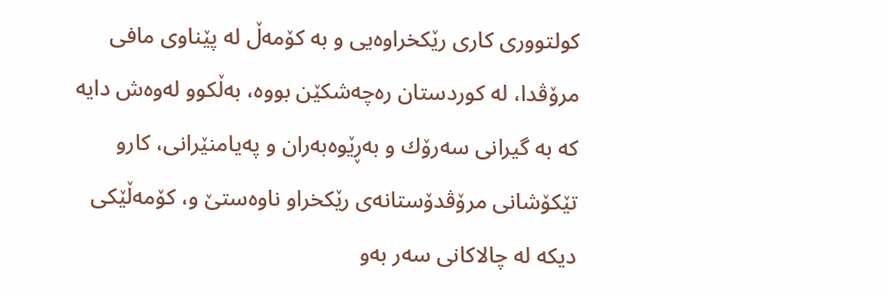كولتووری‌ كاری‌ رێكخراوه‌یی‌ و به‌ كۆمه‌ڵ له‌ پێناوی‌ مافی‌ مرۆڤدا، له‌ كوردستان ره‌چه‌شكێن بووه‌، به‌ڵكوو له‌وه‌ش دایه‌ كه‌ به‌ گیرانی‌ سه‌رۆك و به‌ڕێوه‌به‌ران و په‌یامنێرانی‌، كارو تێكۆشانی‌ مرۆڤدۆستانه‌ی‌ رێكخراو ناوه‌ستێ‌ و، كۆمه‌ڵێكی‌ دیكه‌ له‌ چالاكانی‌ سه‌ر به‌و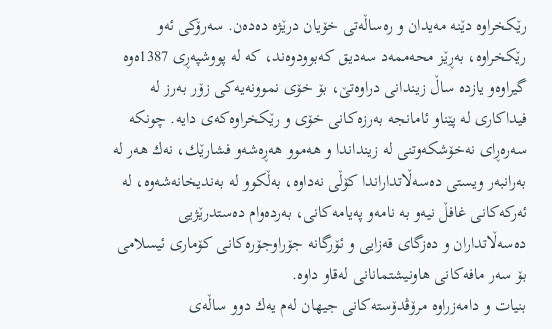رێكخراوه‌ دێنه‌ مه‌یدان و ره‌ساڵه‌تی‌ خۆیان درێژه‌ ده‌ده‌ن. سه‌رۆكی‌ ئه‌و رێكخراوه‌، به‌ڕێز محه‌ممه‌د سه‌دیق كه‌بوودوه‌ند، كه‌ له‌ پووشپه‌ڕی‌ 1387ه‌وه‌ گیراوه‌و یازده‌ ساڵ زیندانی‌ دراوه‌تێ‌، بۆ خۆی‌ نموونه‌یه‌كی‌ زۆر به‌رز له‌ فیداكاری‌ له‌ پێناو ئامانجه‌ به‌رزه‌كانی‌ خۆی‌ و رێكخراوه‌كه‌ی‌ دایه‌. چونكه‌ سه‌ره‌ڕای‌ نه‌خۆشكه‌وتنی‌ له‌ زینداندا و هه‌موو هه‌ڕه‌شه‌و فشارێك، نه‌ك هه‌ر له‌ به‌رانبه‌ر ویستی‌ ده‌سه‌ڵاتداراندا كۆڵی‌ نه‌داوه‌، به‌ڵكوو له‌ به‌ندیخانه‌شه‌وه‌، له‌ ئه‌ركه‌كانی‌ غافڵ نیه‌و به‌ نامه‌و په‌یامه‌كانی‌، به‌رده‌وام ده‌ستدرێژیی‌ ده‌سه‌ڵاتداران و ده‌زگای‌ قه‌زایی‌ و ئۆرگانه‌ جۆراوجۆره‌كانی‌ كۆماری‌ ئیسلامی‌ بۆ سه‌ر مافه‌كانی‌ هاونیشتمانانی‌ له‌قاو داوه‌.
بنیات و دامه‌زراوه‌ مرۆڤدۆسته‌كانی‌ جیهان له‌م یه‌ك دوو ساڵه‌ی‌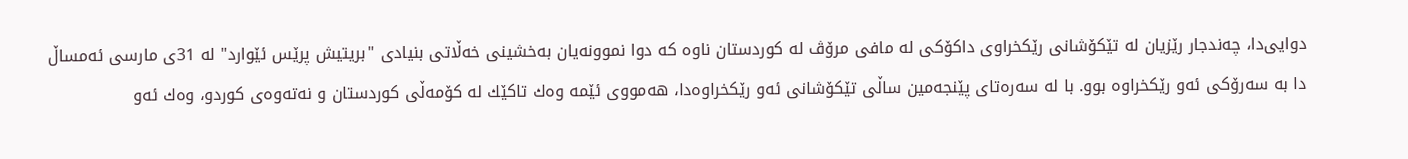دوایی‌دا، چه‌ندجار رێزیان له‌ تێكۆشانی‌ رێكخراوی‌ داكۆكی‌ له‌ مافی‌ مرۆڤ له‌ كوردستان ناوه‌ كه‌ دوا نموونه‌یان به‌خشینی‌ خه‌ڵاتی‌ بنیادی‌ "بریتیش پرێس ئێوارد" له‌ 31ی‌ مارسی‌ ئه‌مساڵ
دا به‌ سه‌رۆكی‌ ئه‌و رێكخراوه‌ بوو. با له‌ سه‌ره‌تای‌ پێنجه‌مین ساڵی‌ تێكۆشانی‌ ئه‌و رێكخراوه‌دا، هه‌مووی‌ ئێمه‌ وه‌ك تاكێك له‌ كۆمه‌ڵی‌ كوردستان و نه‌ته‌وه‌ی‌ كوردو، وه‌ك ئه‌و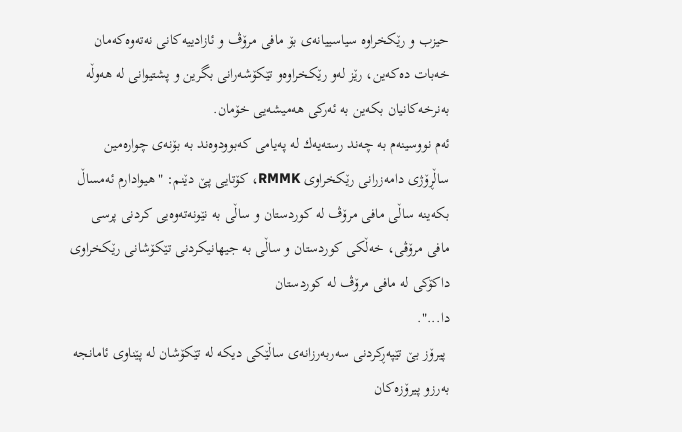حیزب و رێكخراوه‌ سیاسییانه‌ی‌ بۆ مافی‌ مرۆڤ و ئازادییه‌كانی‌ نه‌ته‌وه‌كه‌مان خه‌بات ده‌كه‌ین، رێز له‌و رێكخراوه‌و تێكۆشه‌رانی‌ بگرین و پشتیوانی‌ له‌ هه‌وڵه‌ به‌نرخه‌كانیان بكه‌ین به‌ ئه‌ركی‌ هه‌میشه‌یی‌ خۆمان.
ئه‌م نووسینه‌م به‌ چه‌ند رسته‌یه‌ك له‌ په‌یامی‌ كه‌بوودوه‌ند به‌ بۆنه‌ی‌ چواره‌مین ساڵڕۆژی‌ دامه‌زرانی‌ رێكخراوی‌ RMMK، كۆتایی‌ پێ‌ دێنم: "هیوادارم ئه‌مساڵ بكه‌ینه‌ ساڵی‌ مافی‌ مرۆڤ له‌ كوردستان و ساڵی‌ به‌ نێونه‌ته‌وه‌یی‌ كردنی‌ پرسی‌ مافی‌ مرۆڤی‌، خه‌ڵكی‌ كوردستان و ساڵی‌ به‌ جیهانیكردنی‌ تێكۆشانی‌ رێكخراوی‌ داكۆكی‌ له‌ مافی‌ مرۆڤ له‌ كوردستان
دا...".
 پیرۆز بێ‌ تێپه‌ڕكردنی‌ سه‌ربه‌رزانه‌ی‌ ساڵێكی‌ دیكه‌ له‌ تێكۆشان له‌ پێناوی‌ ئامانجه‌ به‌رزو پیرۆزه‌كان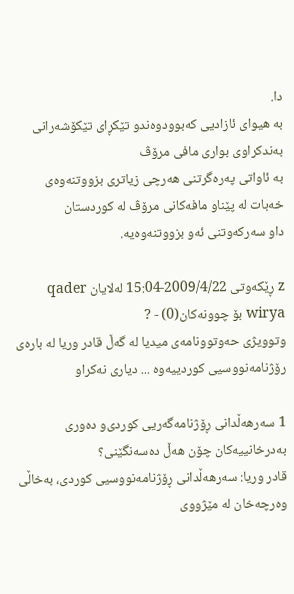دا.
به‌ هیوای‌ ئازادیی‌ كه‌بوودوه‌ندو تێكڕای‌ تێكۆشه‌رانی‌ به‌ندكراوی‌ بواری‌ مافی‌ مرۆڤ
به‌ ئاواتی‌ په‌ره‌گرتنی‌ هه‌رچی‌ زیاتری‌ بزووتنه‌وه‌ی‌ خه‌بات له‌ پێناو مافه‌كانی‌ مرۆڤ له‌ كوردستان
داو سه‌ركه‌وتنی‌ ئه‌و بزووتنه‌وه‌یه‌.

z ڕێکه‌وتی 2009/4/22-15:04 له‌لایان qader wirya بۆ چوونه‌کان(0) - ?
وتوویژی‌ حه‌وتوونامه‌ی‌ میدیا له‌ گه‌ڵ قادر وریا له‌ باره‌ی‌ رۆژنامه‌نووسیی‌ كوردییه‌وه‌ ... دیاری نه‌کراو

1 سه‌رهه‌ڵدانی‌ ڕۆژنامه‌گه‌ریی‌ كوردی‌‌و ده‌وری‌ به‌درخانییه‌كان چۆن هه‌ڵ ده‌سه‌نگێنی‌؟
قادر وریا: سه‌رهه‌ڵدانی‌ ڕۆژنامه‌نووسیی‌ كوردی‌، به‌خاڵی‌ وه‌رچه‌خان له‌ مێژووی‌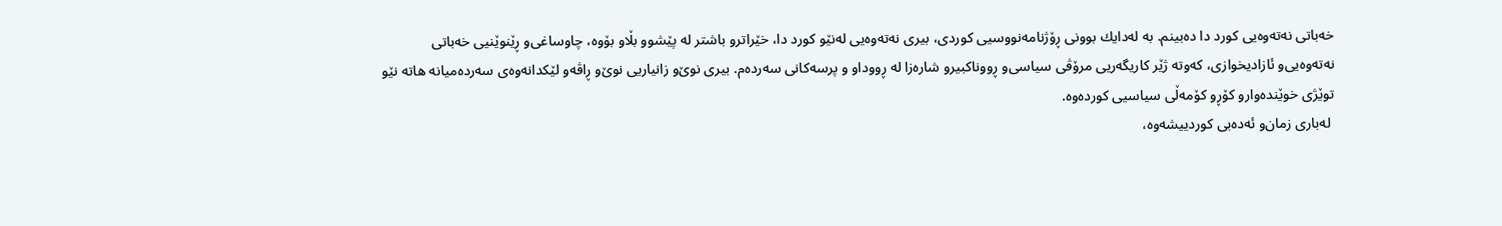خه‌باتی‌ نه‌ته‌وه‌یی‌ كورد دا ده‌بینم. به‌ له‌دایك بوونی‌ ڕۆژنامه‌نووسیی‌ كوردی‌، بیری‌ نه‌ته‌وه‌یی‌ له‌نێو كورد دا، خێراتر‌و باشتر له‌ پێشوو بڵاو بۆوه‌، چاوساغی‌‌و ڕێنوێنیی‌ خه‌باتی‌ نه‌ته‌وه‌یی‌‌و ئازادیخوازی‌، كه‌وته‌ ژێر كاریگه‌ریی‌ مرۆڤی‌ سیاسی‌‌و ڕووناكبیر‌و شاره‌زا له‌ ڕوودا‌و و پرسه‌كانی‌ سه‌رده‌م. بیری‌ نوێ‌‌و زانیاریی‌ نوێ‌‌و ڕاڤه‌‌و لێكدانه‌وه‌ی‌ سه‌رده‌میانه‌ هاته‌ نێو توێژی‌ خوێنده‌وار‌و كۆڕ‌و كۆمه‌ڵی‌ سیاسیی‌ كورده‌وه‌.
 له‌باری‌ زمان‌و ئه‌ده‌بی‌ كوردییشه‌وه‌،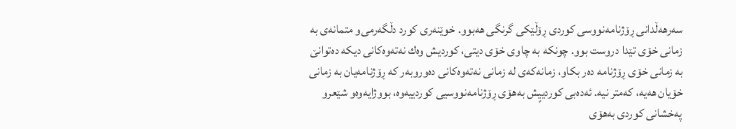سه‌رهه‌ڵدانی‌ ڕۆژنامه‌نووسی‌ كوردی‌ ڕۆڵێكی‌ گرنگی‌ هه‌بوو. خوێنه‌ری‌ كورد دڵگه‌رمی‌‌و متمانه‌ی‌ به‌ زمانی‌ خۆی‌ تێدا دروست بوو. چونكه‌ به‌ چاوی‌ خۆی‌ دیتی‌، كوردیش وه‌ك نه‌ته‌وه‌كانی‌ دیكه‌ ده‌توانێ‌ به‌ زمانی‌ خۆی‌ ڕۆژنامه‌ ده‌ر بكا‌و، زمانه‌كه‌ی‌ له‌ زمانی‌ نه‌ته‌وه‌كانی‌ ده‌وروبه‌ر كه‌ ڕۆژنامه‌یان به‌ زمانی‌ خۆیان هه‌یه‌، كه‌متر نیه‌. ئه‌ده‌بی‌ كوردییٍش به‌هۆی‌ ڕۆژنامه‌نووسیی‌ كوردییه‌وه‌، بووژایه‌وه‌‌و شێعر‌و په‌خشانی‌ كوردی‌ به‌هۆی‌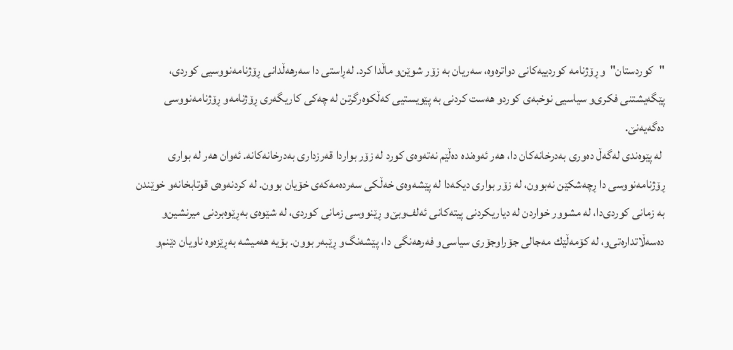"كوردستان"و ڕۆژنامه‌ كوردییه‌كانی‌ دواتره‌وه‌، سه‌ریان به‌ زۆر شوێن‌و ماڵدا كرد. له‌ڕاستی‌ دا سه‌رهه‌ڵدانی‌ ڕۆژنامه‌نووسیی‌ كوردی‌، پێگه‌یشتنی‌ فكری‌‌و سیاسیی‌ نوخبه‌ی‌ كورد‌و هه‌ست كردنی‌ به‌ پێویستیی‌ كه‌ڵكوه‌رگرتن له‌ چه‌كی‌ كاریگه‌ری‌ ڕۆژنامه‌‌و ڕۆژنامه‌نووسی‌ ده‌گه‌یه‌نێ‌.
 له‌ پێوه‌ندی‌ له‌گه‌ڵ‌ ده‌وری‌ به‌درخانه‌كان دا، هه‌ر ئه‌وه‌نده‌ ده‌ڵێم نه‌ته‌وه‌ی‌ كورد له‌ زۆر بواردا قه‌رزداری‌ به‌درخانه‌كانه‌. ئه‌وان هه‌ر له‌ بواری‌ ڕۆژنامه‌نووسی‌ دا ڕچه‌شكێن نه‌بوون، له‌ زۆر بواری‌ دیكه‌دا له‌ پێشه‌وه‌ی‌ خه‌ڵكی‌ سه‌رده‌مه‌كه‌ی‌ خۆیان بوون. له‌ كردنه‌وه‌ی‌ قوتابخانه‌‌و خوێندن به‌ زمانی‌ كوردی‌دا، له‌ مشوور خواردن له‌ دیاریكردنی‌ پیته‌كانی‌ ئه‌لف‌وبێ‌‌و ڕێنووسی‌ زمانی‌ كوردی‌، له‌ شێوه‌ی‌ به‌ڕێوه‌بردنی‌ میرنشین‌و ده‌سه‌ڵاتداره‌تی‌‌و، له‌ كۆمه‌ڵێك مه‌جالی‌ جۆراوجۆری‌ سیاسی‌‌و فه‌رهه‌نگی‌ دا، پێشه‌نگ‌و ڕێبه‌ر بوون. بۆیه‌ هه‌میشه‌ به‌ڕێزه‌وه‌ ناویان دێنم‌و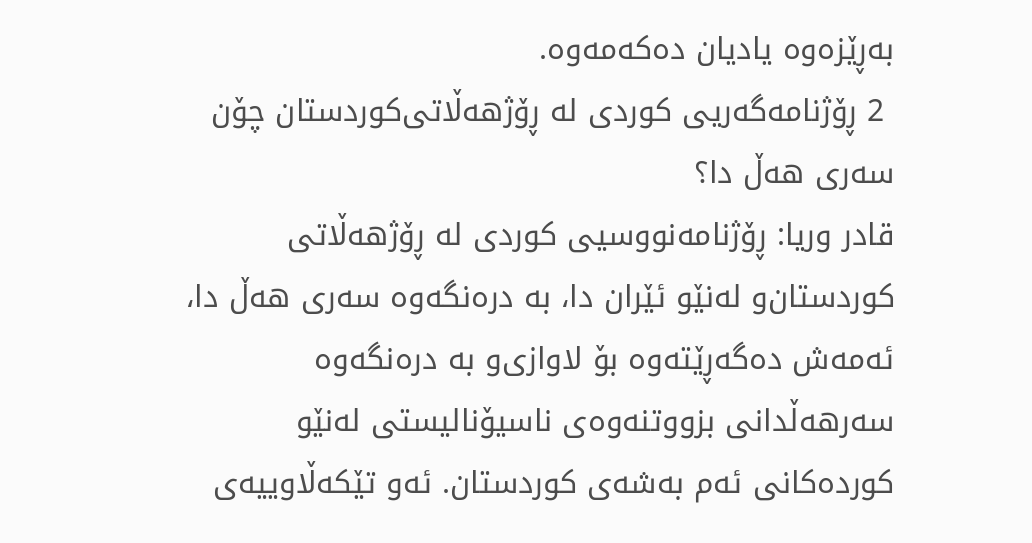به‌ڕێزه‌وه‌ یادیان ده‌كه‌مه‌وه‌.
 2 ڕۆژنامه‌گه‌ریی‌ كوردی‌ له‌ ڕۆژهه‌ڵاتی‌كوردستان چۆن سه‌ری‌ هه‌ڵ‌ دا؟
قادر وریا: ڕۆژنامه‌نووسیی‌ كوردی‌ له‌ ڕۆژهه‌ڵاتی‌ كوردستان‌و له‌نێو ئێران دا، به‌ دره‌نگه‌وه‌ سه‌ری‌ هه‌ڵ‌ دا، ئه‌مه‌ش ده‌گه‌ڕێته‌وه‌ بۆ لاوازی‌‌و به‌ دره‌نگه‌وه‌ سه‌رهه‌ڵدانی‌ بزووتنه‌وه‌ی‌ ناسیۆنالیستی‌ له‌نێو كورده‌كانی‌ ئه‌م به‌شه‌ی‌ كوردستان. ئه‌و تێكه‌ڵاوییه‌ی‌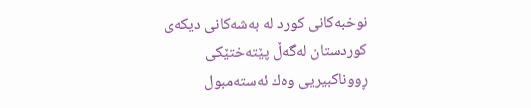نوخبه‌كانی‌ كورد له‌ به‌شه‌كانی‌ دیكه‌ی‌ كوردستان له‌گه‌ڵ‌ پێته‌ختێكی‌ ڕووناكبیریی‌ وه‌ك ئه‌سته‌مبول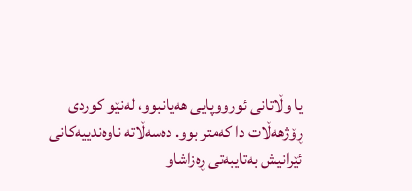یا وڵاتانی‌ ئورووپایی‌ هه‌یانبوو، له‌نێو كوردی‌ ڕۆژهه‌ڵات دا كه‌متر بوو. ده‌سه‌ڵاته‌ ناوه‌ندییه‌كانی‌ ئێرانیش به‌تایبه‌تی‌ ڕه‌زاشا‌و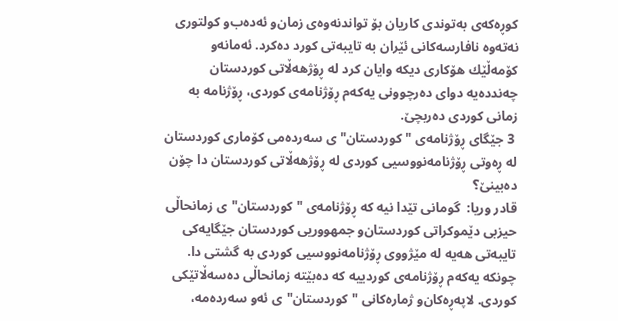كوڕه‌كه‌ی‌ به‌توندی‌ كاریان بۆ تواندنه‌وه‌ی‌ زمان‌و ئه‌ده‌ب‌و كولتوری‌ نه‌ته‌وه‌ نافارسه‌كانی‌ ئێران به‌ تایبه‌تی‌ كورد ده‌كرد. ئه‌مانه‌‌و كۆمه‌ڵێك هۆكاری‌ دیكه‌ وایان كرد له‌ ڕۆژهه‌ڵاتی‌ كوردستان چه‌ندده‌یه‌ دوای‌ ده‌رچوونی‌ یه‌كه‌م ڕۆژنامه‌ی‌ كوردی‌، ڕۆژنامه‌ به‌ زمانی‌ كوردی‌ ده‌ربچێ‌.
 3 جێگای‌ ڕۆژنامه‌ی‌ "كوردستان" ی‌ سه‌رده‌می‌ كۆماری‌ كوردستان له‌ ڕه‌وتی‌ ڕۆژنامه‌نووسیی‌ كوردی‌ له‌ ڕۆژهه‌ڵاتی‌ كوردستان دا چۆن ده‌بینێ‌؟
قادر وریا:  گومانی‌ تێدا نیه‌ كه‌ ڕۆژنامه‌ی‌ "كوردستان"ی‌ زمانحاڵی‌ حیزبی‌ دێموكراتی‌ كوردستان‌و جمهووریی‌ كوردستان جێگایه‌كی‌ تایبه‌تی‌ هه‌یه‌ له‌ مێژووی‌ ڕۆژنامه‌نووسیی‌ كوردی‌ به‌ گشتی‌ دا. چونكه‌ یه‌كه‌م ڕۆژنامه‌ی‌ كوردییه‌ كه‌ ده‌بێته‌ زمانحاڵی‌ ده‌سه‌ڵاتێكی‌ كوردی‌. لاپه‌ڕه‌كان‌و ژماره‌كانی‌ "كوردستان"ی‌ ئه‌و سه‌رده‌مه‌،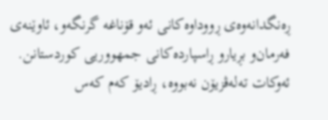ڕه‌نگدانه‌وه‌ی‌ ڕووداوه‌كانی‌ ئه‌و قۆناغه‌ گرنگه‌‌و، ئاوێنه‌ی‌ فه‌رمان‌و بڕیار‌و ڕاسپارده‌كانی‌ جمهووریی‌ كوردستانن. ئه‌وكات ته‌له‌ڤزیۆن نه‌بووه‌، ڕادیۆ كه‌م كه‌س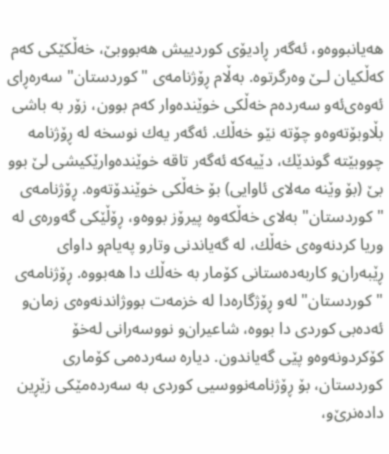هه‌یانبووه‌‌و، ئه‌گه‌ر ڕادیۆی‌ كوردییش هه‌بووبێ‌، خه‌ڵكێكی‌ كه‌م كه‌ڵكیان لـێ‌ وه‌رگرتوه‌. به‌ڵام ڕۆژنامه‌ی‌ "كوردستان" سه‌ره‌ڕای‌ ئه‌وه‌ی‌ئه‌و سه‌رده‌م خه‌ڵكی‌ خوێنده‌وار كه‌م بوون، زۆر به‌ باشی‌ بڵاوبۆته‌وه‌‌و چۆته‌ نێو خه‌ڵك. ئه‌گه‌ر یه‌ك نوسخه‌ له‌ ڕۆژنامه‌ چووبێته‌ گوندێك، دێیه‌كه‌ ئه‌گه‌ر تاقه‌ خوێنده‌وارێكیشی‌ لێ‌ بوو بێ‌ (بۆ وێنه‌ مه‌لای‌ ئاوایی‌) بۆ خه‌ڵكی‌ خوێندۆته‌وه‌. ڕۆژنامه‌ی‌ "كوردستان" به‌لای‌ خه‌ڵكه‌وه‌ پیرۆز بووه‌‌و، ڕۆڵێكی‌ گه‌وره‌ی‌ له‌ وریا كردنه‌وه‌ی‌ خه‌ڵك، له‌ گه‌یاندنی‌ وتار‌و په‌یام‌و داوای‌ ڕێبه‌ران‌و كاربه‌ده‌ستانی‌ كۆمار به‌ خه‌ڵك دا هه‌بووه‌. ڕۆژنامه‌ی‌ "كوردستان" له‌و ڕۆژگاره‌دا له‌ خزمه‌ت بووژاندنه‌وه‌ی‌ زمان‌و ئه‌ده‌بی‌ كوردی‌ دا بووه‌، شاعیران‌و نووسه‌رانی‌ له‌خۆ كۆكردونه‌وه‌‌و پێی‌ گه‌یاندون. دیاره‌ سه‌رده‌می‌ كۆماری‌ كوردستان، بۆ ڕۆژنامه‌نووسیی‌ كوردی‌ به‌ سه‌رده‌مێكی‌ زێڕین داده‌نرێ‌‌و،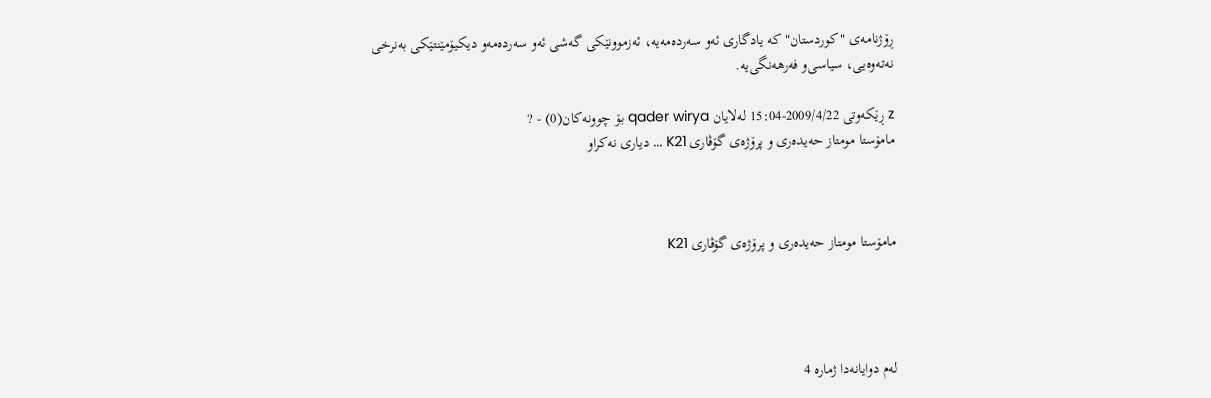ڕۆژنامه‌ی‌ "كوردستان" كه‌ یادگاری‌ ئه‌و سه‌رده‌مه‌یه‌، ئه‌زموونێكی‌ گه‌شی‌ ئه‌و سه‌رده‌مه‌‌و دیكیۆمێنتێكی‌ به‌نرخی‌ نه‌ته‌وه‌یی‌، سیاسی‌‌و فه‌رهه‌نگی‌یه‌.

z ڕێکه‌وتی 2009/4/22-15:04 له‌لایان qader wirya بۆ چوونه‌کان(0) - ?
مامۆستا مومتاز حه‌یده‌ری‌ و پرۆژه‌ی‌ گۆڤاری‌ K21 ... دیاری نه‌کراو



مامۆستا مومتاز حه‌یده‌ری‌ و پرۆژه‌ی‌ گۆڤاری‌ K21




له‌م دوایانه‌دا ژماره‌ 4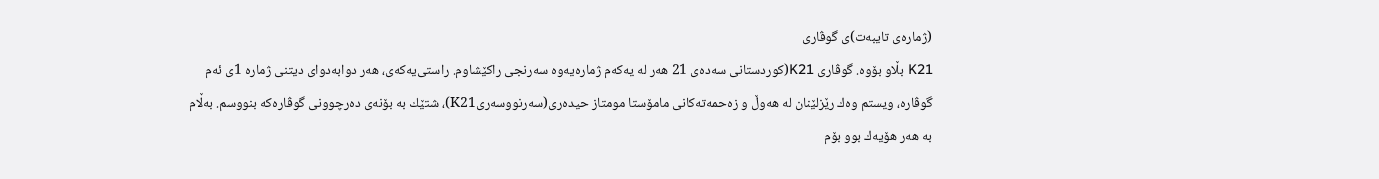(ژماره‌ی‌ تایبه‌ت)ی‌ گوڤاری‌
K21 بڵاو بۆوه‌. گوڤاری‌ K21(كوردستانی‌ سه‌ده‌ی‌ 21 هه‌ر له‌ یه‌كه‌م ژماره‌یه‌وه‌ سه‌رنجی‌ راكێشاوم. راستی‌یه‌كه‌ی‌، هه‌ر دوابه‌دوای‌ دیتنی‌ ژماره‌ 1ی‌ ئه‌م گوڤاره‌، ویستم وه‌ك رێزلێنان له‌ هه‌وڵ و زه‌حمه‌ته‌كانی‌ مامۆستا مومتاز حیده‌ری‌(سه‌رنووسه‌ری‌K21)، شتێك به‌ بۆنه‌ی‌ ده‌رچوونی‌ گوڤاره‌كه‌ بنووسم. به‌ڵام به‌ هه‌ر هۆیه‌ك بوو بۆم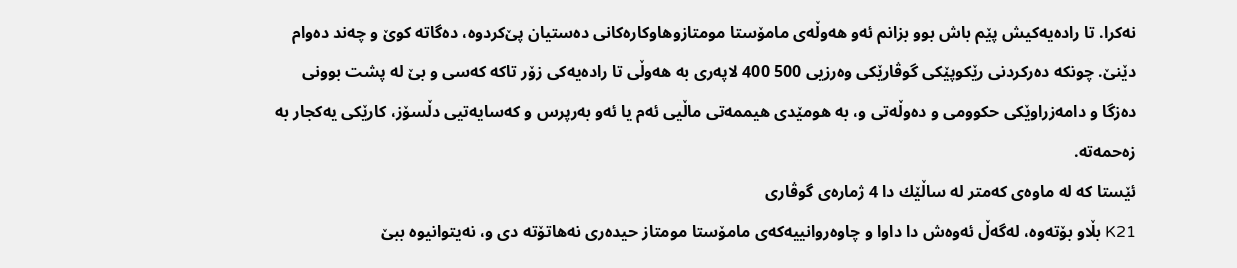نه‌كرا. تا راده‌یه‌كیش پێم باش بوو بزانم ئه‌و هه‌وڵه‌ی‌ مامۆستا مومتازوهاوكاره‌كانی‌ ده‌ستیان پێ‌كردوه‌، ده‌گاته‌ كوێ‌ و چه‌ند ده‌وام دێنێ‌. چونكه‌ ده‌ركردنی‌ رێكوپێكی‌ گوڤارێكی‌ وه‌رزیی‌ 500 400 لاپه‌ری‌ به‌ هه‌وڵی‌ تا راده‌یه‌كی‌ زۆر تاكه‌ كه‌سی‌ و بێ‌ له‌ پشت بوونی‌ ده‌زگا و دامه‌زراوێكی‌ حكوومی‌ و ده‌وڵه‌تی‌ و، به‌ هومێدی‌ هیممه‌تی‌ ماڵیی‌ ئه‌م یا ئه‌و به‌رپرس و كه‌سایه‌تیی‌ دڵسۆز، كارێكی‌ یه‌كجار به‌ زه‌حمه‌ته‌.
ئێستا كه‌ له‌ ماوه‌ی‌ كه‌متر له‌ ساڵێك دا 4 ژماره‌ی‌ گوڤاری‌
K21 بڵاو بۆته‌وه‌، له‌گه‌ڵ ئه‌وه‌ش دا داوا و چاوه‌روانییه‌كه‌ی‌ مامۆستا مومتاز حیده‌ری‌ نه‌هاتۆته‌ دی‌ و، نه‌یتوانیوه‌ ببێ‌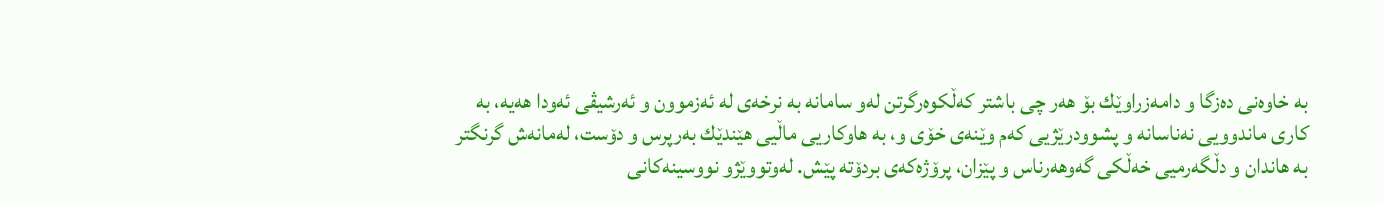به‌ خاوه‌نی‌ ده‌زگا و دامه‌زراوێك بۆ هه‌ر چی‌ باشتر كه‌ڵكوه‌رگرتن له‌و سامانه‌ به‌ نرخه‌ی‌ له‌ ئه‌زموون و ئه‌رشیڤی‌ ئه‌ودا هه‌یه‌، به‌ كاری‌ ماندوویی‌ نه‌ناسانه‌ و پشوودرێژیی‌ كه‌م وێنه‌ی‌ خۆی‌ و، به‌ هاوكاریی‌ ماڵیی‌ هێندێك به‌رپرس و دۆست، له‌مانه‌ش گرنگتر به‌ هاندان و دڵگه‌رمیی‌ خه‌ڵكی‌ گه‌وهه‌رناس و پێزان، پرۆژه‌كه‌ی‌ بردۆته‌ پێش. له‌وتووێژو نووسینه‌كانی‌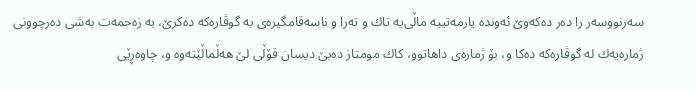سه‌رنووسه‌ر را ده‌ر ده‌كه‌وێ‌ ئه‌ونده‌ یارمه‌تییه‌ ماڵی‌یه‌ تاك و ته‌را و ناسه‌قامگیره‌ی‌ به‌ گوڤاره‌كه‌ ده‌كرێ‌، به‌ زه‌حمه‌ت به‌شی‌ ده‌رچوونی‌ ژماره‌یه‌ك له‌ گوڤاره‌كه‌ ده‌كا و، بۆ ژماره‌ی‌ داهاتوو، كاك مومتاز ده‌بێ‌ دیسان قۆڵی‌ لێ‌ هه‌ڵماڵێته‌وه‌ و، چاوه‌ڕێی‌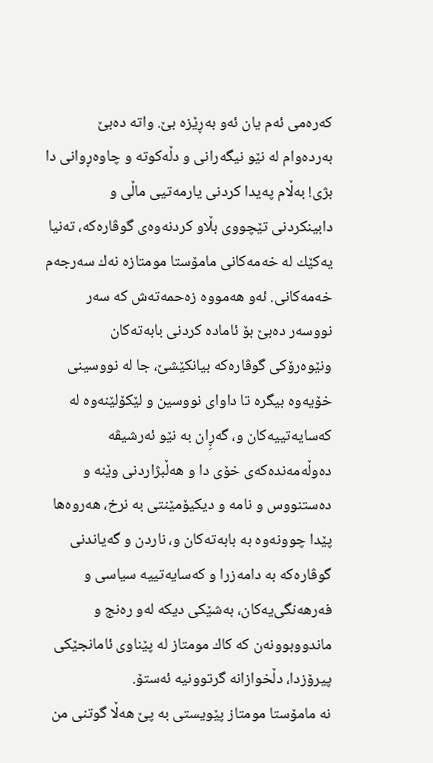كه‌ره‌می‌ ئه‌م یان ئه‌و به‌ڕێزه‌ بێ‌. واته‌ ده‌بێ‌ به‌رده‌وام له‌ نێو نیگه‌رانی‌ و دڵه‌كوته‌ و چاوه‌ڕوانی‌ دا بژی‌! به‌ڵام په‌یدا كردنی‌ یارمه‌تیی‌ ماڵی‌ و دابینكردنی‌ تێچووی‌ بڵاو كردنه‌وه‌ی‌ گوڤاره‌كه‌، ته‌نیا یه‌كێك له‌ خه‌مه‌كانی‌ مامۆستا مومتازه‌ نه‌ك سه‌رجه‌م خه‌مه‌كانی‌. ئه‌و هه‌مووه‌ زه‌حمه‌ته‌ش كه‌ سه‌ر نووسه‌ر ده‌بێ‌ بۆ ئاماده‌ كردنی‌ بابه‌ته‌كان ونێوه‌رۆكی‌ گوڤاره‌كه‌ بیانكێشێ‌، جا له‌ نووسینی‌ خۆیه‌وه‌ بیگره‌ تا داوای‌ نووسین و لێكۆلێنه‌وه‌ له‌ كه‌سایه‌تییه‌كان و، گه‌ڕِان به‌ نێو ئه‌رشیڤه‌ ده‌وڵه‌مه‌نده‌كه‌ی‌ خۆی‌ دا و هه‌ڵبژاردنی‌ وێنه‌ و ده‌ستنووس و نامه‌ و دیكیۆمێنتی‌ به‌ نرخ، هه‌روه‌ها پێدا چوونه‌وه‌ به‌ بابه‌ته‌كان و، ناردن و گه‌یاندنی‌ گوڤاره‌كه‌ به‌ دامه‌زرا و كه‌سایه‌تییه‌ سیاسی‌ و فه‌رهه‌نگی‌یه‌كان، به‌شێكی‌ دیكه‌ له‌و ره‌نج و ماندووبوونه‌ن كه‌ كاك مومتاز له‌ پێناوی‌ ئامانجێكی‌ پیرۆزدا، دڵخوازانه‌ گرتوونیه‌ ئه‌ستۆ.
نه‌ مامۆستا مومتاز پێویستی‌ به‌ پێ‌ هه‌ڵا گوتنی‌ من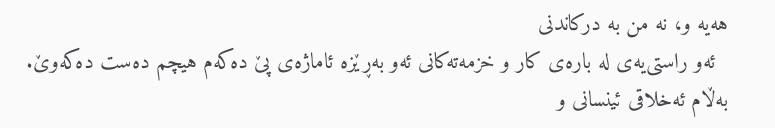هه‌یه‌ و، نه‌ من به‌ دركاندنی‌
  ئه‌و راستی‌یه‌ی‌ له‌ باره‌ی‌ كار و خزمه‌ته‌كانی‌ ئه‌و به‌ڕێزه‌ ئاماژه‌ی‌ پێ‌ ده‌كه‌م هیچم ده‌ست ده‌كه‌وێ‌. به‌ڵام ئه‌خلاقی‌ ئینسانی‌ و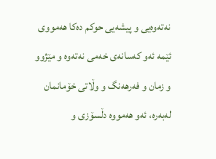نه‌ته‌وه‌یی‌ و پیشه‌یی‌ حوكم ده‌كا هه‌مووی‌ ئێمه‌ ئه‌و كه‌سانه‌ی‌ خه‌می‌ نه‌ته‌وه‌ و مێژوو و زمان و فه‌رهه‌نگ و وڵاتی‌ خۆمانمان له‌به‌ره‌، ئه‌و هه‌مووه‌ دڵسۆزی‌ و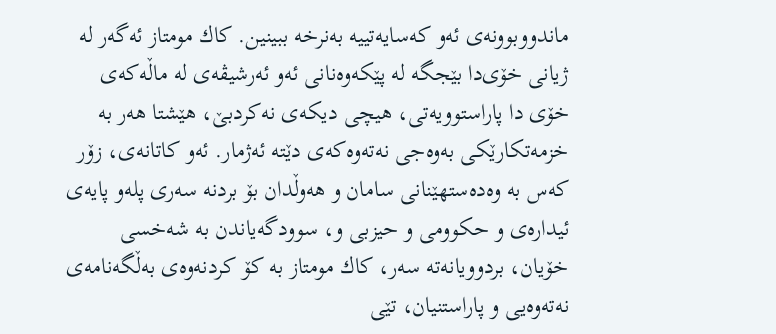ماندووبوونه‌ی‌ ئه‌و كه‌سایه‌تییه‌ به‌نرخه‌ ببینین. كاك مومتاز ئه‌گه‌ر له‌ ژیانی‌ خۆی‌دا بێجگه‌ له‌ پێكه‌وه‌نانی‌ ئه‌و ئه‌رشیڤه‌ی‌ له‌ ماڵه‌كه‌ی‌ خۆی‌ دا پاراستوویه‌تی‌، هیچی‌ دیكه‌ی‌ نه‌كردبێ‌، هێشتا هه‌ر به‌ خزمه‌تكارێكی‌ به‌وه‌جی‌ نه‌ته‌وه‌كه‌ی‌ دێته‌ ئه‌ژمار. ئه‌و كاتانه‌ی‌، زۆر كه‌س به‌ وه‌ده‌ستهێنانی‌ سامان و هه‌وڵدان بۆ بردنه‌ سه‌ری‌ پله‌و پایه‌ی‌ ئیداره‌ی‌ و حكوومی‌ و حیزبی‌ و، سوودگه‌یاندن به‌ شه‌خسی‌ خۆیان، بردوویانه‌ته‌ سه‌ر، كاك مومتاز به‌ كۆ كردنه‌وه‌ی‌ به‌ڵگه‌نامه‌ی‌ نه‌ته‌وه‌یی‌ و پاراستنیان، تێی‌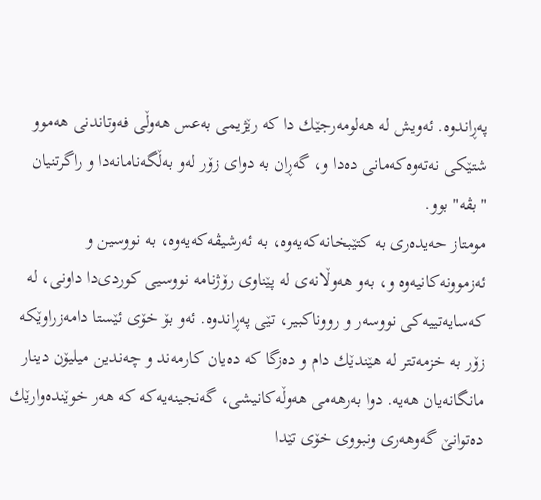په‌ڕاندوه‌. ئه‌ویش له‌ هه‌لومه‌رجێك دا كه‌ رێژیمی‌ به‌عس هه‌وڵی‌ فه‌وتاندنی‌ هه‌موو شتێكی‌ نه‌ته‌وه‌كه‌مانی‌ ده‌دا و، گه‌ڕان به‌ دوای‌ زۆر له‌و به‌ڵگه‌نامانه‌دا و راگرتنیان "بڤه‌" بوو.
مومتاز حه‌یده‌ری‌ به‌ كتێبخانه‌كه‌یه‌وه‌، به‌ ئه‌رشیڤه‌كه‌یه‌وه‌، به‌ نووسین و ئه‌زموونه‌كانیه‌وه‌ و، به‌و هه‌وڵانه‌ی‌ له‌ پێناوی‌ رۆژنامه‌ نووسیی‌ كوردی‌دا داونی‌، له‌ كه‌سایه‌تییه‌كی‌ نووسه‌ر و رووناكبیر، تێی‌ په‌ڕاندوه‌. ئه‌و بۆ خۆی‌ ئێستا دامه‌زراوێكه‌ زۆر به‌ خزمه‌تتر له‌ هێندێك دام و ده‌زگا كه‌ ده‌یان كارمه‌ند و چه‌ندین میلیۆن دینار مانگانه‌یان هه‌یه‌. دوا به‌رهه‌می‌ هه‌وڵه‌كانیشی‌، گه‌نجینه‌یه‌كه‌ كه‌ هه‌ر خوێنده‌وارێك ده‌توانێ‌ گه‌وهه‌ری‌ ونبووی‌ خۆی‌ تێدا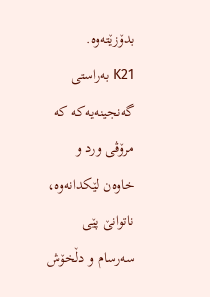بدۆزێته‌وه‌.
K21 به‌راستی‌ گه‌نجینه‌یه‌كه‌ كه‌ مرۆڤی‌ ورد و خاوه‌ن لێكدانه‌وه‌، ناتوانێ‌ پێی‌ سه‌رسام و دڵخۆش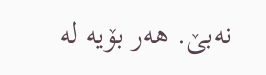نه‌بێ‌. هه‌ر بۆیه‌ له‌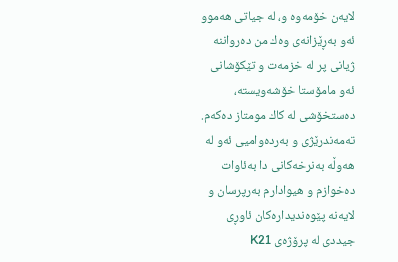لایه‌ن خۆمه‌وه‌ و، له‌ جیاتی‌ هه‌موو ئه‌و به‌ڕێزانه‌ی‌ وه‌ك من ده‌رواننه‌ ژیانی‌ پر له‌ خزمه‌ت و تێكۆشانی‌ ئه‌و مامۆستا خۆشه‌ویسته‌، ده‌ستخۆشی‌ له‌ كاك مومتاز ده‌كه‌م. ته‌مه‌ندرێژی‌ و به‌رده‌وامیی‌ ئه‌و له‌ هه‌وڵه‌ به‌نرخه‌كانی‌ دا به‌ئاوات ده‌خوازم و هیوادارم به‌رپرسان و لایه‌نه‌ پێوه‌ندیداره‌كان ئاوڕی‌ جیددی‌ له‌ پرۆژه‌ی‌ K21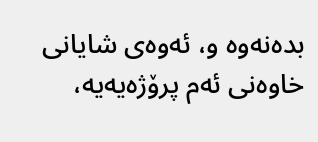بده‌نه‌وه‌ و، ئه‌وه‌ی‌ شایانی‌ خاوه‌نی‌ ئه‌م پرۆژه‌یه‌یه‌،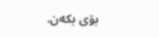بۆی‌ بكه‌ن.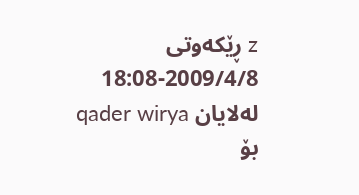z ڕێکه‌وتی 2009/4/8-18:08 له‌لایان qader wirya بۆ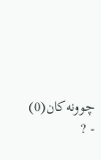چوونه‌کان(0) - ?